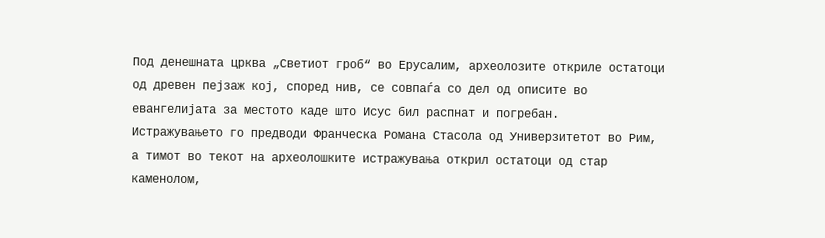Под денешната црква „Светиот гроб“ во Ерусалим, археолозите откриле остатоци од древен пејзаж кој, според нив, се совпаѓа со дел од описите во евангелијата за местото каде што Исус бил распнат и погребан.
Истражувањето го предводи Франческа Романа Стасола од Универзитетот во Рим, а тимот во текот на археолошките истражувања открил остатоци од стар каменолом,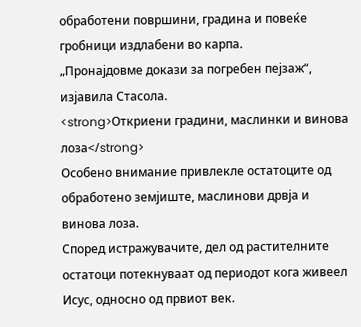обработени површини, градина и повеќе гробници издлабени во карпа.
„Пронајдовме докази за погребен пејзаж“, изјавила Стасола.
<strong>Откриени градини, маслинки и винова лоза</strong>
Особено внимание привлекле остатоците од обработено земјиште, маслинови дрвја и винова лоза.
Според истражувачите, дел од растителните остатоци потекнуваат од периодот кога живеел Исус, односно од првиот век.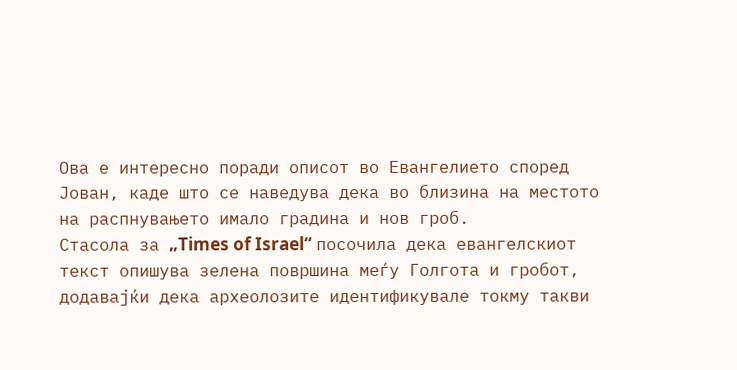Ова е интересно поради описот во Евангелието според Јован, каде што се наведува дека во близина на местото на распнувањето имало градина и нов гроб.
Стасола за „Times of Israel“ посочила дека евангелскиот текст опишува зелена површина меѓу Голгота и гробот, додавајќи дека археолозите идентификувале токму такви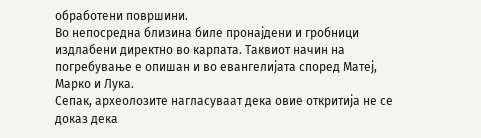обработени површини.
Во непосредна близина биле пронајдени и гробници издлабени директно во карпата. Таквиот начин на погребување е опишан и во евангелијата според Матеј, Марко и Лука.
Сепак, археолозите нагласуваат дека овие откритија не се доказ дека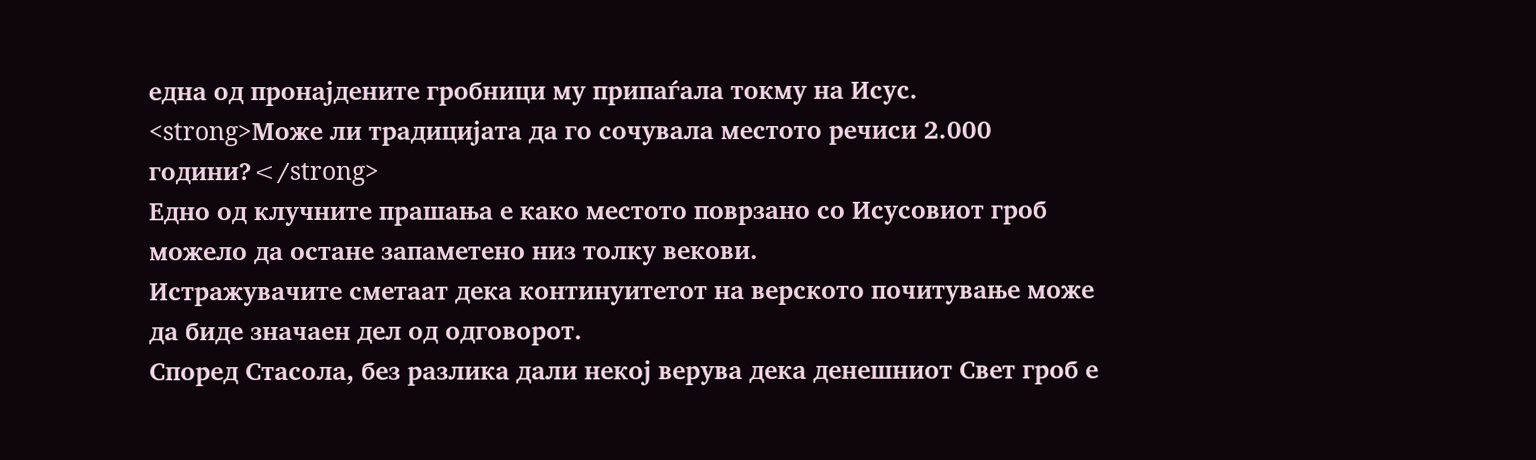една од пронајдените гробници му припаѓала токму на Исус.
<strong>Може ли традицијата да го сочувала местото речиси 2.000 години?</strong>
Едно од клучните прашања е како местото поврзано со Исусовиот гроб можело да остане запаметено низ толку векови.
Истражувачите сметаат дека континуитетот на верското почитување може да биде значаен дел од одговорот.
Според Стасола, без разлика дали некој верува дека денешниот Свет гроб е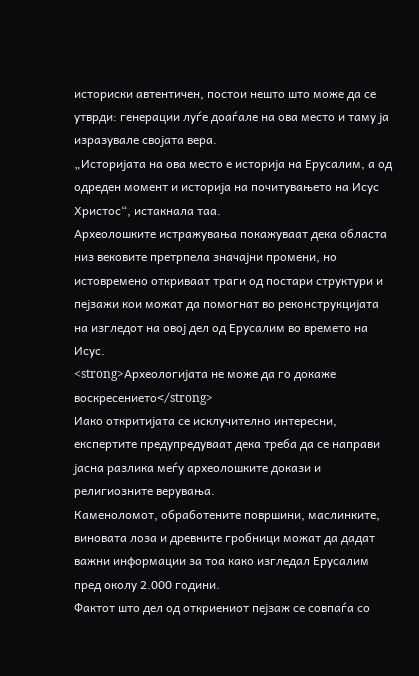историски автентичен, постои нешто што може да се утврди: генерации луѓе доаѓале на ова место и таму ја изразувале својата вера.
„Историјата на ова место е историја на Ерусалим, а од одреден момент и историја на почитувањето на Исус Христос“, истакнала таа.
Археолошките истражувања покажуваат дека областа низ вековите претрпела значајни промени, но истовремено откриваат траги од постари структури и пејзажи кои можат да помогнат во реконструкцијата на изгледот на овој дел од Ерусалим во времето на Исус.
<strong>Археологијата не може да го докаже воскресението</strong>
Иако откритијата се исклучително интересни, експертите предупредуваат дека треба да се направи јасна разлика меѓу археолошките докази и религиозните верувања.
Каменоломот, обработените површини, маслинките, виновата лоза и древните гробници можат да дадат важни информации за тоа како изгледал Ерусалим пред околу 2.000 години.
Фактот што дел од откриениот пејзаж се совпаѓа со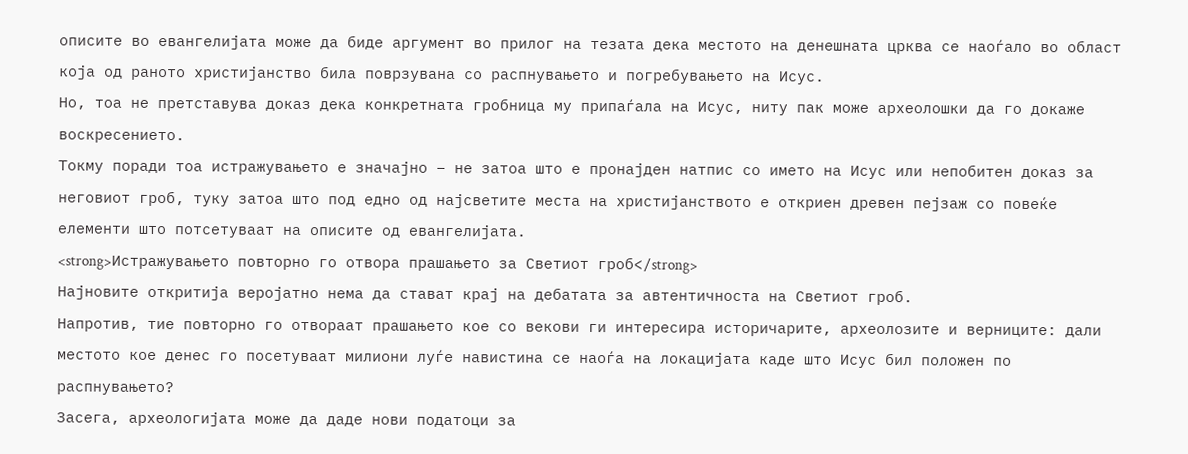описите во евангелијата може да биде аргумент во прилог на тезата дека местото на денешната црква се наоѓало во област која од раното христијанство била поврзувана со распнувањето и погребувањето на Исус.
Но, тоа не претставува доказ дека конкретната гробница му припаѓала на Исус, ниту пак може археолошки да го докаже воскресението.
Токму поради тоа истражувањето е значајно – не затоа што е пронајден натпис со името на Исус или непобитен доказ за неговиот гроб, туку затоа што под едно од најсветите места на христијанството е откриен древен пејзаж со повеќе елементи што потсетуваат на описите од евангелијата.
<strong>Истражувањето повторно го отвора прашањето за Светиот гроб</strong>
Најновите откритија веројатно нема да стават крај на дебатата за автентичноста на Светиот гроб.
Напротив, тие повторно го отвораат прашањето кое со векови ги интересира историчарите, археолозите и верниците: дали местото кое денес го посетуваат милиони луѓе навистина се наоѓа на локацијата каде што Исус бил положен по распнувањето?
Засега, археологијата може да даде нови податоци за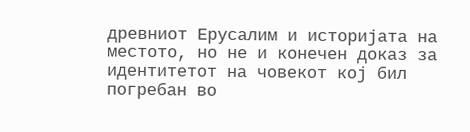древниот Ерусалим и историјата на местото, но не и конечен доказ за идентитетот на човекот кој бил погребан во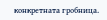конкретната гробница.